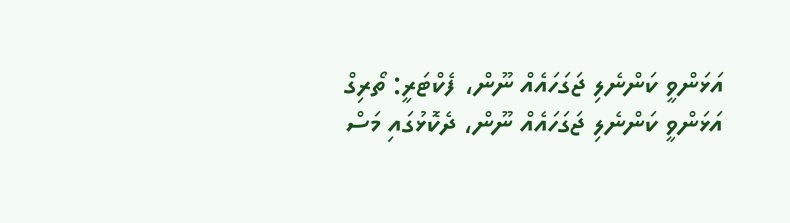އަޅަންވީ ކަންނެލި ޖަގަހައެއް ނޫން، ފެކްޓަރީ: ތޯރިގް
އަޅަންވީ ކަންނެލި ޖަގަހައެއް ނޫން، ދެކޮޅުގައި މަސް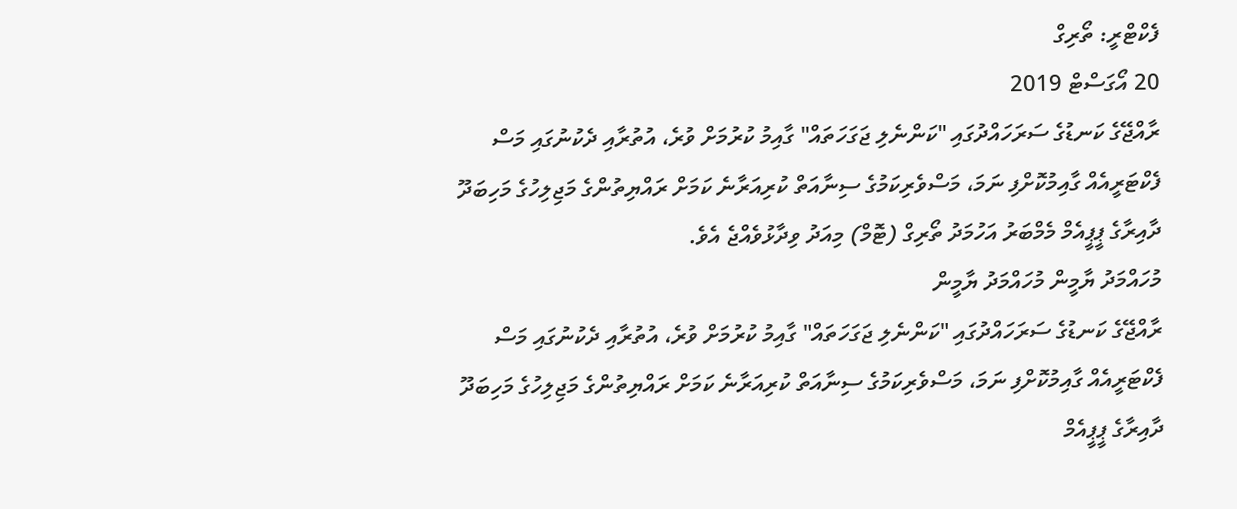ފެކްޓްރީ: ތޯރިގް
20 އޯގަސްޓް 2019
ރާއްޖޭގެ ކަނޑުގެ ސަރަހައްދުގައި "ކަންނެލި ޖަގަހަތައް" ގާއިމު ކުރުމަށް ވުރެ، އުތުރާއި ދެކުނުގައި މަސް ފެކްޓަރީއެއް ގާއިމުކޮށްފި ނަމަ، މަސްވެރިކަމުގެ ސިނާއަތް ކުރިއަރާނެ ކަމަށް ރައްޔިތުންގެ މަޖިލިހުގެ މަހިބަދޫ ދާއިރާގެ ޕީޕީއެމް މެމްބަރު އަހުމަދު ތޯރިގް (ޓޮމް) މިއަދު ވިދާޅުވެއްޖެ އެވެ.
މުހައްމަދު ޔާމީން މުހައްމަދު ޔާމީން
ރާއްޖޭގެ ކަނޑުގެ ސަރަހައްދުގައި "ކަންނެލި ޖަގަހަތައް" ގާއިމު ކުރުމަށް ވުރެ، އުތުރާއި ދެކުނުގައި މަސް ފެކްޓަރީއެއް ގާއިމުކޮށްފި ނަމަ، މަސްވެރިކަމުގެ ސިނާއަތް ކުރިއަރާނެ ކަމަށް ރައްޔިތުންގެ މަޖިލިހުގެ މަހިބަދޫ ދާއިރާގެ ޕީޕީއެމް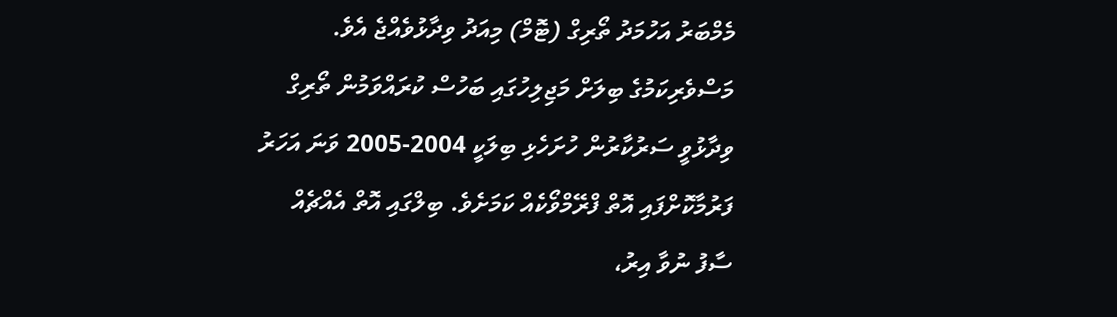މެމްބަރު އަހުމަދު ތޯރިގް (ޓޮމް) މިއަދު ވިދާޅުވެއްޖެ އެވެ.
މަސްވެރިކަމުގެ ބިލަށް މަޖިލިހުގައި ބަހުސް ކުރައްވަމުން ތޯރިގް ވިދާޅުވީ ސަރުކާރުން ހުށަހެޅި ބިލަކީ 2004-2005 ވަނަ އަހަރު ފަރުމާކޮށްފައި އޮތް ފްރޭމްވޯކެއް ކަމަށެވެ. ބިލްގައި އޮތް އެއްޗެއް ސާފު ނުވާ އިރު،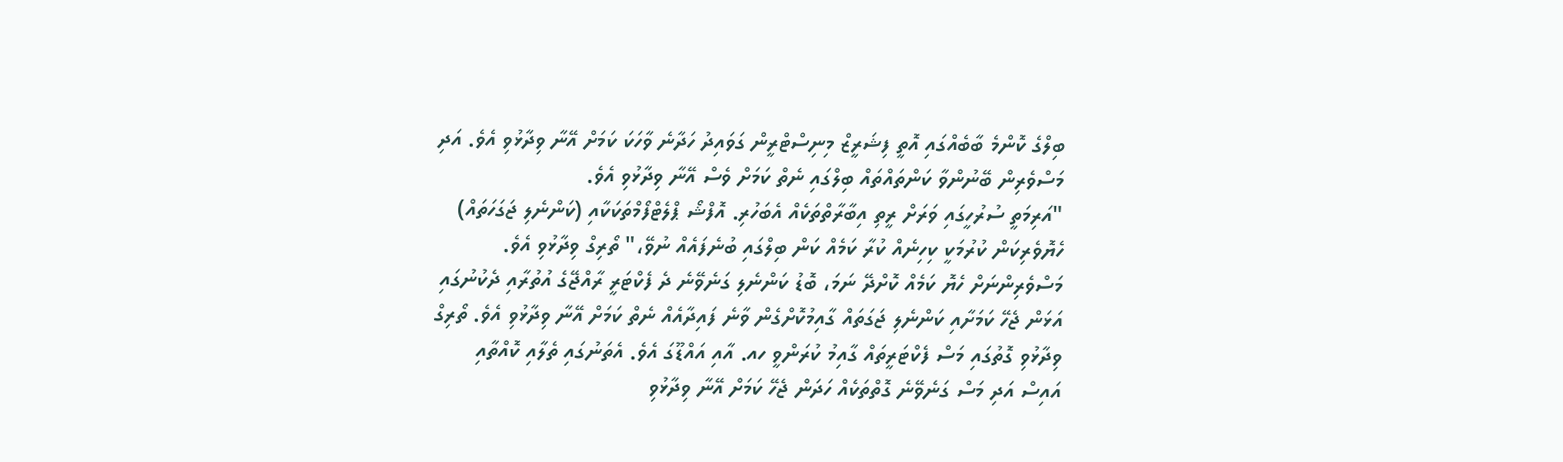ބިލްގެ ކޮންމެ ބާބެއްގައި އޮތީ ފިޝަރީޒް މިނިސްޓްރީން ގަވައިދު ހަދާނެ ވާހަކަ ކަމަށް އޭނާ ވިދާޅުވި އެވެ. އަދި މަސްވެރިން ބޭނުންވާ ކަންތައްތައް ބިލްގައި ނެތް ކަމަށް ވެސް އޭނާ ވިދާޅުވި އެވެ.
"އަރިމަތީ ސުރުހީގައި ވަރަށް ރީތި އިބާރާތްތަކެއް އެބަހުރި. އޮފްޝޯ ޕްލެޓްފޯމްތަކަކާއި (ކަންނެލި ޖަގަހަތައް) ހެޔޮވެރިކަން ކުރުމަކީ ކިހިނެއް ކުރާ ކަމެއް ކަން ބިލްގައި ބުނެފައެއް ނުވޭ،" ތޯރިގް ވިދާޅުވި އެވެ.
މަސްވެރިންނަށް ހެޔޮ ކަމެއް ކޮށްދޭ ނަމަ، ބޮޑު ކަންނެލި ގަނެވޭނެ ދެ ފެކްޓަރީ ރާއްޖޭގެ އުތުރާއި ދެކުނުގައި އަޅަން ޖެހޭ ކަމަށާއި ކަންނެލި ޖަގަތައް ގާއިމުކޮށްގެން ވާނެ ފައިދާއެއް ނެތް ކަމަށް އޭނާ ވިދާޅުވި އެވެ. ތޯރިގް ވިދާޅުވި ގޮތުގައި މަސް ފެކްޓަރީތައް ގާއިމު ކުރަންވީ ހއ. އާއި އައްޑޫގަ އެވެ. އެތަނުގައި ތެލާއި ކޮއްތާއި އައިސް އަދި މަސް ގަނެވޭނެ ގޮތްތަކެއް ހަދަން ޖެހޭ ކަމަށް އޭނާ ވިދާޅުވި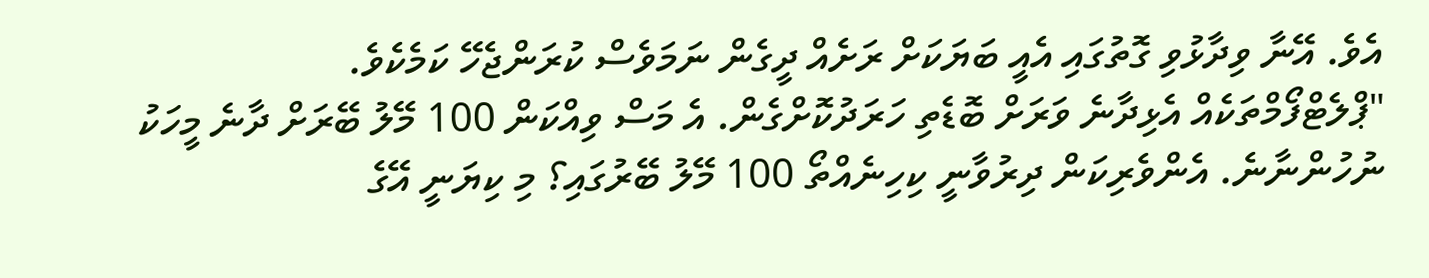އެވެ. އޭނާ ވިދާޅުވި ގޮތުގައި އެއީ ބަޔަކަށް ރަށެއް ދީގެން ނަމަވެސް ކުރަންޖެހޭ ކަމެކެވެ.
"ޕްލެޓްފޯމްތަކެއް އެޅިދާނެ ވަރަށް ބޮޑެތި ހަރަދުކޮށްގެން. އެ މަސް ވިއްކަން 100 މޭލު ބޭރަށް ދާނެ މީހަކު ނުހުންނާނެ. އެންވެރިކަން ދިރުވާނީ ކިހިނެއްތޯ 100 މޭލު ބޭރުގައި؟ މި ކިޔަނީ އޭގެ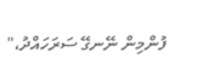ފުންމިން ނޭނގޭ ސަރަހައްދު،"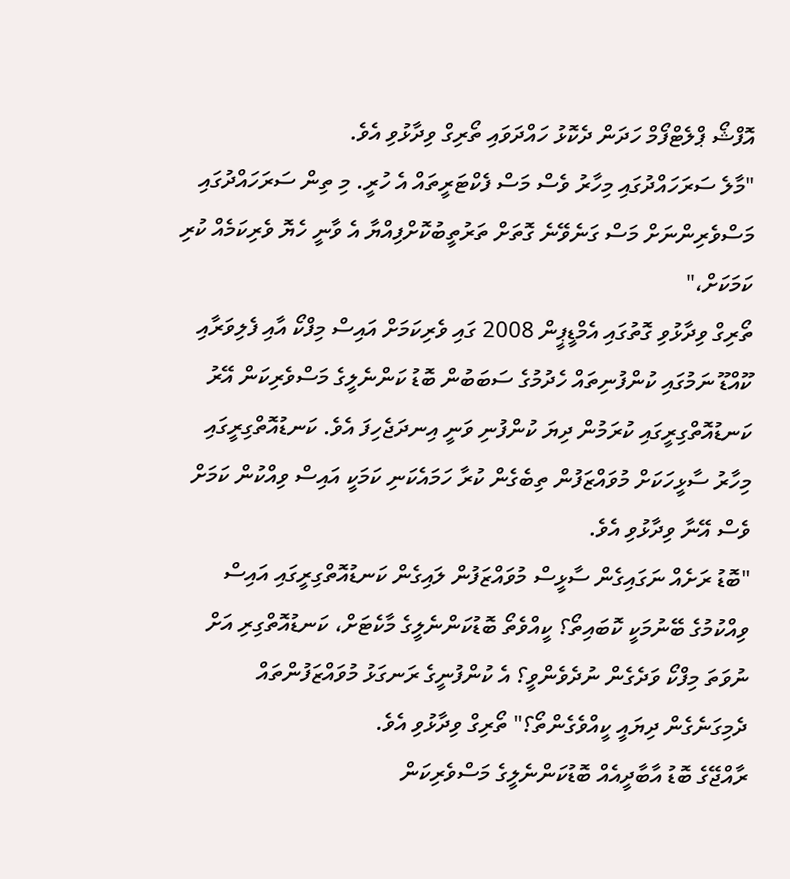އޮފްޝޯ ޕްލެޓްފޯމް ހަދަން ދެކޮޅު ހައްދަވައި ތޯރިގް ވިދާޅުވި އެވެ.
"މާލެ ސަރަހައްދުގައި މިހާރު ވެސް މަސް ފެކްޓަރީތައް އެ ހުރީ. މި ތިން ސަރަހައްދުގައި މަސްވެރިންނަށް މަސް ގަނެވޭނެ ގޮތަށް ތަރުތީބުކޮށްފިއްޔާ އެ ވާނީ ހެޔޮ ވެރިކަމެއް ކުރި ކަމަކަށް،"
ތޯރިގް ވިދާޅުވި ގޮތުގައި އެމްޑީޕީން 2008 ގައި ވެރިކަމަށް އައިސް މިފްކޯ އާއި ފެލިވަރާއި ކޫއްޑޫ ނަމުގައި ކުންފުނިތައް ހެދުމުގެ ސަބަބުން ބޮޑު ކަންނެލީގެ މަސްވެރިކަން އޭރު ކަނޑުއޮތްގިރީގައި ކުރަމުން ދިޔަ ކުންފުނި ވަނީ އިނދަޖެހިފަ އެވެ. ކަނޑުއޮތްގިރީގައި މިހާރު ސާޅީހަކަށް މުވައްޒަފުން ތިބެގެން ކުރާ ހަމައެކަނި ކަމަކީ އައިސް ވިއްކުން ކަމަށް ވެސް އޭނާ ވިދާޅުވި އެވެ.
"ބޮޑު ރަށެއް ނަގައިގެން ސާޅީސް މުވައްޒަފުން ލައިގެން ކަނޑުއޮތްގިރީގައި އައިސް ވިއްކުމުގެ ބޭނުމަކީ ކޮބައިތޯ؟ ކީއްވެތޯ ބޮޑުކަންނެލީގެ މާކެޓަށް، ކަނޑުއޮތްގިރި އަށް ނުވަތަ މިފްކޯ ވަދެގެން ނުދެވެންވީ؟ އެ ކުންފުނީގެ ރަނގަޅު މުވައްޒަފުންތައް ދެމިގަނެގެން ދިޔައީ ކީއްވެގެންތޯ؟" ތޯރިގް ވިދާޅުވި އެވެ.
ރާއްޖޭގެ ބޮޑު އާބާދީއެއް ބޮޑުކަންނެލީގެ މަސްވެރިކަން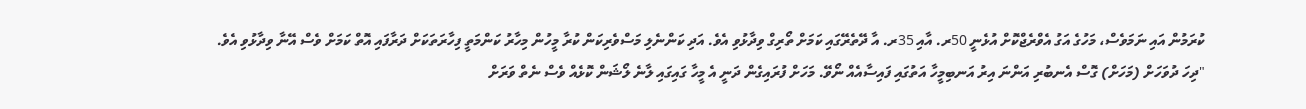ކުރަމުން އައި ނަމަވެސް، މަހުގެ އަގު އެވްރެޖްކޮށް އުޅެނީ 50ރ. އާއި 35ރ. އާ ދޭތެރޭގައި ކަމަށް ތޯރިގް ވިދާޅުވި އެވެ. އަދި ކަންނެލި މަސްވެރިކަން ކުރާ މީހުން މިހާރު ކަންމަތީ ފިހާރަތަކަށް ދަރާފައި އޮތް ކަމަށް ވެސް އޭނާ ވިދާޅުވި އެވެ.
"ދިހަ ދުވަހަށް (މަހަށް) ގޮސް އެނބުރި އަންނަ އިރު އަނބިމީހާ އަތުގައި ފައިސާއެއް ނޯވޭ. މަހަށް ފުރައިގެން ދަނީ އެ މީހާ ގައިގައި ލާނެ ލޯޝަން ކޮޅެއް ވެސް ނެތް ވަރަށް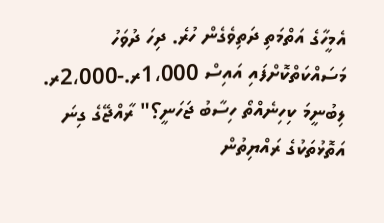އެމީހާގެ އަތްމަތި ދަތިވެގެން ހުރެ. ދިހަ ދުވަހު މަސައްކަތްކޮށްފައި އައިސް 1،000ރ.-2،000ރ. ލިބުނީމަ ކިހިނެއްތޯ ހިސާބު ޖަހަނީ؟" ރާއްޖޭގެ ގިނަ އަތޮޅުތަކުގެ ރައްޔިތުން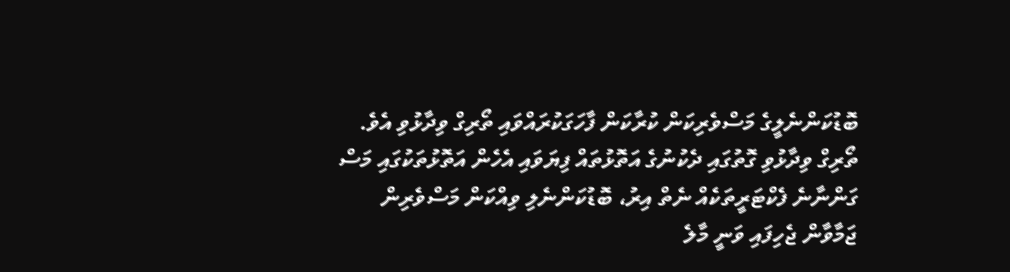ބޮޑުކަންނެލީގެ މަސްވެރިކަން ކުރާކަން ފާހަގަކުރައްވައި ތޯރިގް ވިދާޅުވި އެވެ.
ތޯރިގް ވިދާޅުވި ގޮތުގައި ދެކުނުގެ އަތޮޅުތައް ފިޔަވައި އެހެން އަތޮޅުތަކުގައި މަސް ގަންނާނެ ފެކްޓަރީތަކެއް ނެތް އިރު، ބޮޑުކަންނެލި ވިއްކަން މަސްވެރިން ޖަމާވާން ޖެހިފައި ވަނީ މާލެ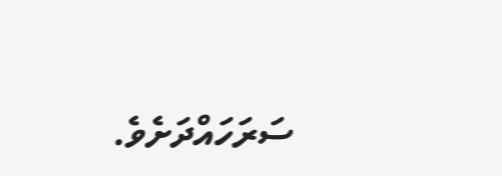ސަރަހައްދަށެވެ.